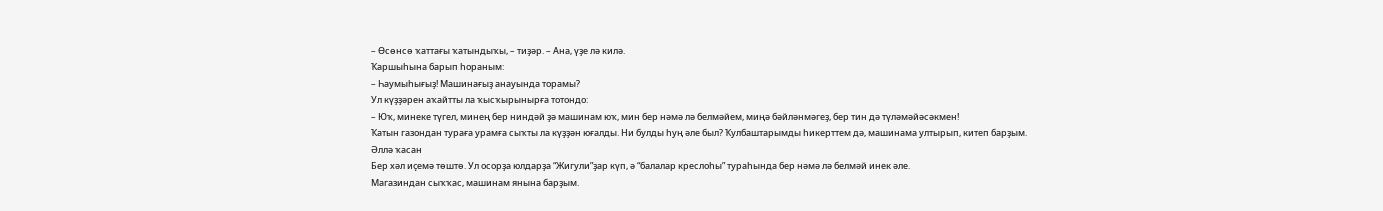– Өсөнсө ҡаттағы ҡатындыҡы, – тиҙәр. – Ана, үҙе лә килә.
Ҡаршыһына барып һораным:
– Һаумыһығыҙ! Машинағыҙ анауында торамы?
Ул күҙҙәрен аҡайтты ла ҡысҡырынырға тотондо:
– Юҡ, минеке түгел, минең бер ниндәй ҙә машинам юҡ, мин бер нәмә лә белмәйем, миңә бәйләнмәгеҙ, бер тин дә түләмәйәсәкмен!
Ҡатын газондан тураға урамға сыҡты ла күҙҙән юғалды. Ни булды һуң әле был? Ҡулбаштарымды һикерттем дә, машинама ултырып, китеп барҙым.
Әллә ҡасан
Бер хәл иҫемә төштө. Ул осорҙа юлдарҙа “Жигули”ҙар күп, ә “балалар креслоһы” тураһында бер нәмә лә белмәй инек әле.
Магазиндан сыҡҡас, машинам янына барҙым.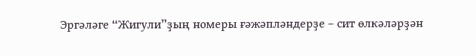Эргәләге “Жигули”ҙың номеры ғәжәпләндерҙе – сит өлкәләрҙән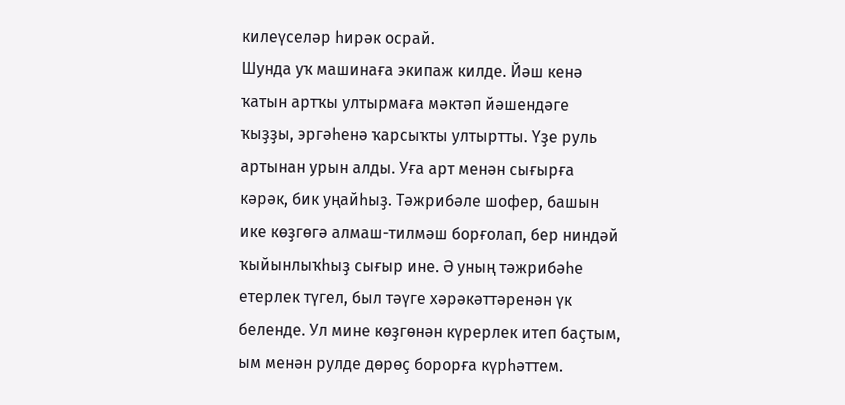килеүселәр һирәк осрай.
Шунда уҡ машинаға экипаж килде. Йәш кенә ҡатын артҡы ултырмаға мәктәп йәшендәге ҡыҙҙы, эргәһенә ҡарсыҡты ултыртты. Үҙе руль артынан урын алды. Уға арт менән сығырға кәрәк, бик уңайһыҙ. Тәжрибәле шофер, башын ике көҙгөгә алмаш-тилмәш борғолап, бер ниндәй ҡыйынлыҡһыҙ сығыр ине. Ә уның тәжрибәһе етерлек түгел, был тәүге хәрәкәттәренән үк беленде. Ул мине көҙгөнән күрерлек итеп баҫтым, ым менән рулде дөрөҫ борорға күрһәттем.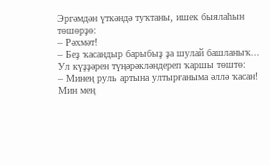Эргәмдән үткәндә туҡтаны, ишек быялаһын төшөрҙө:
– Рәхмәт!
– Беҙ ҡасандыр барыбыҙ ҙа шулай башланыҡ...
Ул күҙҙәрен түңәрәкләндереп ҡаршы төштө:
– Минең руль артына ултырғаныма әллә ҡасан! Мин мең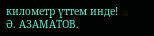километр үттем инде!
Ә. АЗАМАТОВ.